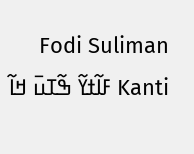Fodi Suliman Kanti ߓߊ߬ߙߌ߬ ߒ߬ߠߎ߫ ߞߊ߬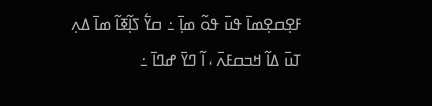ߓߐ߲ߛߐ߲ߘߊ߫ ߟߎ߫ ߟߋ߬ ߘߊ߲߫ ߸ ߛߌ߱ ߖߊ߲߬ߧߊ߬ ߘߊ߫ ߡߍ߲ ߠߎ߫ ߡߊ߬ ߞߏߛߓߍ߫ ، ߊ߬ ߣߌ߫ ߝߣߊ߫ ߸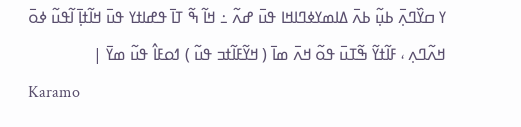ߌ ߛߌ߰ߣߍ߲߫ ߕߎ߲߬ ߕߍ߫ ߡߊߘߌߦߣߊߞߊ ߟߎ߫ ߝߍ߬ ߸ ߞߊ߬ ߒ߬ ߠߊ߫ ߟߝߊߙߌ ߟߎ߫ ߞߊ߬ߙߊ߲߫ ߊ߬ߟߎ߬ ߦߋ߫ ߞߍ߬ߣߍ߲ ، ߓߊ߬ߙߌ߬ ߒ߬ߠߎ߫ ߟߋ߬ ߞߍ߫ ߘߊ߫ ( ߞߌ߬ߓߊ߬ߙߏ ߟߎ߬ ) ߗߋߓߊ߮ ߟߎ߬ ߘߌ߫ |
Karamo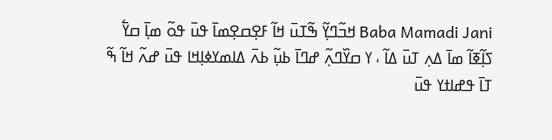Baba Mamadi Jani ߞߏ߬ߣߌ߲߬ ߒ߬ߠߎ߫ ߞߊ߬ ߓߐ߲ߛߐ߲ߘߊ߫ ߟߎ߫ ߟߋ߬ ߘߊ߲߫ ߛߌ߱ ߖߊ߲߬ߧߊ߬ ߘߊ߫ ߡߍ߲ ߠߎ߫ ߡߊ߬ ، ߌ ߛߌ߰ߣߍ߲߬ ߝߣߊ߫ ߕߎ߲߬ ߕߍ߫ ߡߊߘߌߦߊ߲ߞߊ ߟߎ߫ ߝߍ߬ ߞߊ߬ ߒ߬ ߠߊ߫ ߟߝߊߙߌ ߟߎ߫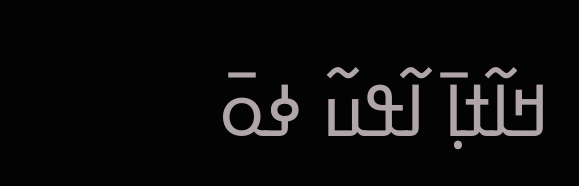ߞߊ߬ߙߊ߲߫ ߊ߬ߟߎ߬ ߦߋ߫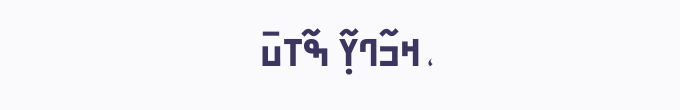، ߞߏ߬ߣߌ߲߬ ߒ߬ߠߎ߫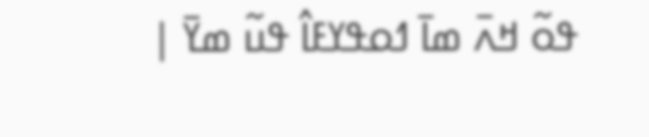ߟߋ߬ ߞߍ߫ ߘߊ߫ ߗߋߟߌߓߊ߮ ߟߎ߬ ߘߌ߫ |